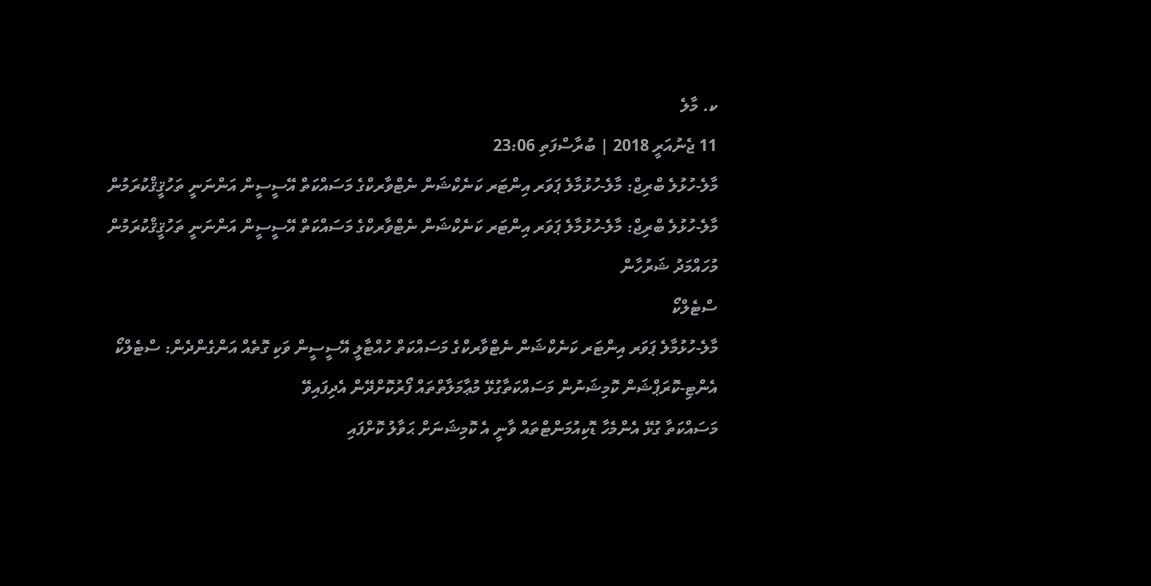ކ. މާލެ
11 ޖެނުއަރީ 2018 | ބުރާސްފަތި 23:06
މާލެ-ހުޅުލެ ބްރިޖް: މާލެ-ހުޅުމާލެ ޕަވަރ އިންޓަރ ކަނެކްޝަން ނެޓްވާރކްގެ މަސައްކަތް އޭސީސީން އަންނަނީ ތަހުޤީޤްކުރަމުން
މާލެ-ހުޅުލެ ބްރިޖް: މާލެ-ހުޅުމާލެ ޕަވަރ އިންޓަރ ކަނެކްޝަން ނެޓްވާރކްގެ މަސައްކަތް އޭސީސީން އަންނަނީ ތަހުޤީޤްކުރަމުން
މުހައްމަދު ޝަރުހާން
ސްޓެލްކޯ
މާލެ-ހުޅުމާލެ ޕަވަރ އިންޓަރ ކަނެކްޝަން ނެޓްވާރކްގެ މަސައްކަތް ހުއްޓާލީ އޭސީސީން ވަކި ގޮތެއް އަންގެންދެން: ސްޓެލްކޯ
އެންޓި-ކޮރަޕްޝަން ކޮމިޝަނުން މަސައްކަތާގުޅޭ މުޢާމަލާތްތައް ފޯރުކޮށްދޭން އެދިފައިވޭ
މަސައްކަތާ ގުޅޭ އެންމެހާ ޑޮކިއުމަންޓްތައް ވާނީ އެ ކޮމިޝަނަށް ޙަވާލު ކޮށްފައި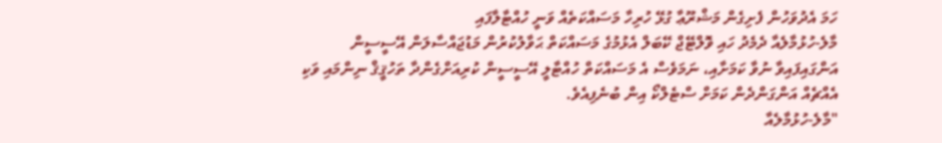ހަމަ އެދުވަހުން ފެށިގެން މަޝްރޫޢާ ގުޅޭ ހުރިހާ މަސައްކަތެއް ވަނީ ހުއްޓާލާފައި
މާލެ-ހުޅުމާލެއާ ދެމެދު ހައި ވޮލްޓޭޖް ކޭބަލް އެޅުމުގެ މަސައްކަތް ޙަވާލުކުރުން މަޑުޖައްސާލަން އޭސީސީން އަންގައިފައިވާ ނުވާ ކަމަށާއި، ނަމަވެސް އެ މަސައްކަތް ހުއްޓާލީ އޭސީސީން ކުރިއަށްގެންދާ ތަހުޤީޤް ނިންމައި ވަކި އެއްޗެއް އަންގަންދެން ކަމަށް ސްޓެލްކޯ އިން ބުނެފިއެވެ.
"މާލެ-ހުޅުމާލެއާ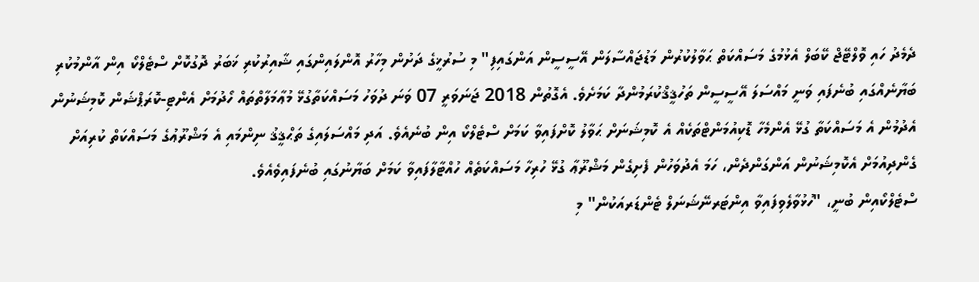ދެމެދު ހައި ވޮލްޓޭޖް ކޭބަލް އެޅުމުގެ މަސައްކަތް ޙަވާލުކުރުން މަޑުޖައްސާލަން އޭސީސީން އަންގައިފި" މި ސުރުޚީގެ ދަށުން މިހާރު އޮންލައިންގައި ޝާއިރުކުރި ޚަބަރު ދޮގުކޮށް ސްޓެލްކޯ އިން އާންމުކުރި ބަޔާނެއްގައި ބުނެފައި ވަނީ މައްސަލަ އޭސީސީން ތަހުޤީޤްކުރަމުންދާ ކަމަށެވެ. އެގޮތުން 2018 ޖަނަވަރީ 07 ވަނަ ދުވަހު މަސައްކަތާގުޅޭ މުޢާމަލާތްތައް ހޯދުމަށް އެންޓި-ކޮރަޕްޝަން ކޮމިޝަނުން އެދުމުން އެ މަސައްކަތާ ގުޅޭ އެންމެހާ ޑޮކިއުމަންޓްތަކެއް އެ ކޮމިޝަނަށް ޙަވާލު ކޮށްފައިވާ ކަމަށް ސްޓެލްކޯ އިން ބުނެއެވެ. އަދި މައްސަލައިގެ ތަޙްޤީޤު ނިންމައި އެ މަޝްރޫޢުގެ މަސައްކަތް ކުރިއަށް ގެންދިއުމަށް އެކޮމިޝަނުން އަންގަންދެން، ހަމަ އެދުވަހުން ފެށިގެން މަޝްރޫޢާ ގުޅޭ ހުރިހާ މަސައްކަތެއް ހުއްޓާލާފައިވާ ކަމަށް ބަޔާނުގައި ބުނެފައިވެއެވެ.
ސްޓެލްކޯއިން ބުނީ، "ހުޅުވާލެވިފައިވާ އިންޓަރނޭޝަނަލް ޓެންޑަރއަކުން" މި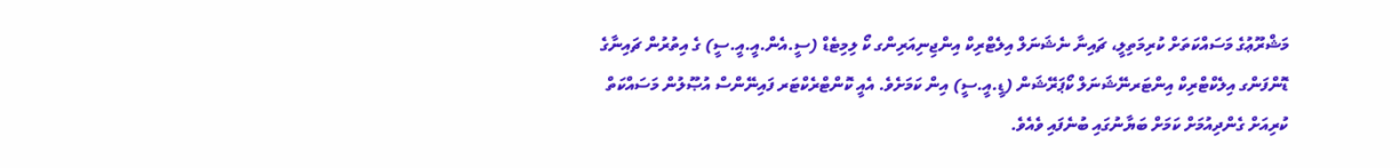މަޝްރޫޢުގެ މަސައްކަތަށް ކުރިމަތިލީ، ޗައިނާ ނެޝަނަލް އިލެޓްރިކް އިންޖިނިއަރިންގ ކޯ ލިމިޓެޑް (ސީ.އެން.އީ.އީ.ސީ) ގެ އިތުރުން ޗައިނާގެ ޑޮންފަންގ އިލެކްޓްރިކް އިންޓަރނޭޝަނަލް ކޯޕަރޭޝަން (ޑީ.އީ.ސީ) އިން ކަމަށެވެ. އެއީ ކޮންޓްރެކްޓަރ ފައިނޭންސް އުޞޫލުން މަސައްކަތް ކުރިއަށް ގެންދިއުމަށް ކަމަށް ބަޔާނުގައި ބުނެފައި ވެއެވެ.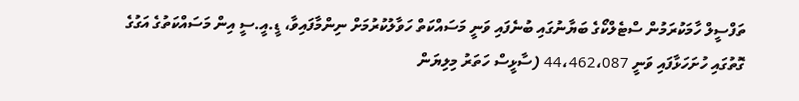ތަފްސީލް ހާމަކުރަމުން ސްޓެލްކޯގެ ބަޔާނުގައި ބުނެފައި ވަނީ މަސައްކަތް ހަވާލުކުރުމަށް ނިންމާފައިވާ، ޑީ.އީ.ސީ އިން މަސައްކަތުގެ އަގުގެ ގޮތުގައި ހުށަހަޅާފައި ވަނީ 44،462،087 (ސާޅީސް ހަތަރު މިލިޔަން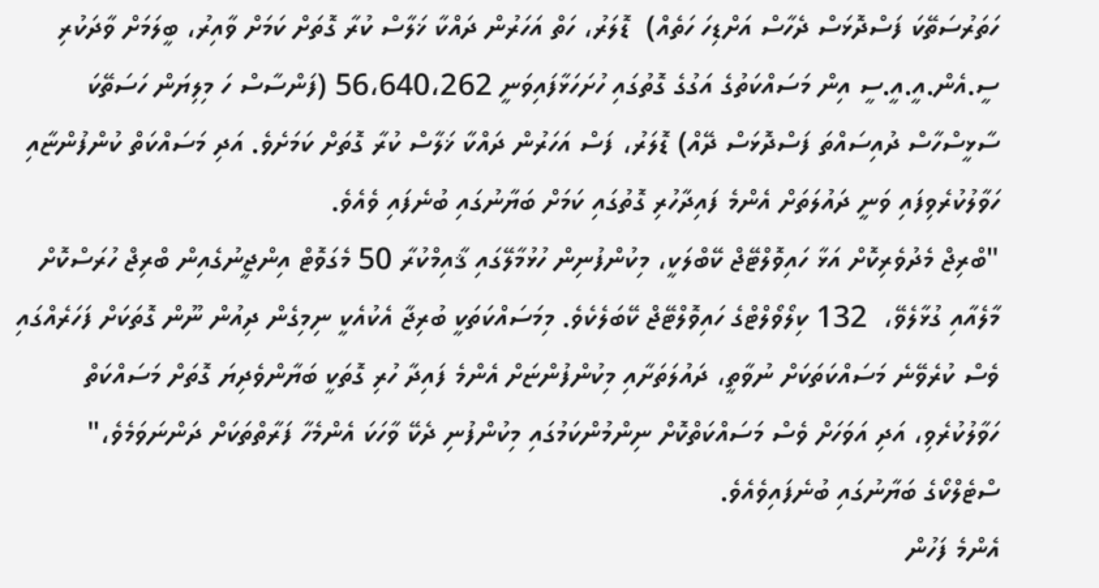ހަތަރުސަތޭކަ ފަސްދޮޅަސް ދެހާސް އަށްޑިހަ ހަތެއް)  ޑޮލަރު، ހަތް އަހަރުން ދައްކާ ޚަލާސް ކުރާ ގޮތަށް ކަމަށް ވާއިރު، ބީލަމަށް ވާދަކުރި ސީ.އެން.އީ.އީ.ސީ އިން މަސައްކަތުގެ އަގުގެ ގޮތުގައި ހުށަހަޅާފައިވަނީ 56،640،262 (ފަންސާސް ހަ މިލިޔަން ހަސަތޭކަ ސާޅީސްހާސް ދުއިސައްތަ ފަސްދޮޅަސް ދޭއް) ޑޮލަރު، ފަސް އަހަރުން ދައްކާ ޚަލާސް ކުރާ ގޮތަށް ކަމަށެވެ. އަދި މަސައްކަތް ކުންފުންޏާއި ހަވާލުކުރެވިފައި ވަނީ ދައުލަތަށް އެންމެ ފައިދާހުރި ގޮތުގައި ކަމަށް ބަޔާނުގައި ބުނެފައި ވެއެވެ.
"ބްރިޖް މެދުވެރިކޮށް އަޅާ ހައިވޮލްޓޭޖް ކޭބްލަކީ، މިކުންފުނިން ހުޅުމާލޭގައި ޤާއިމްކުރާ 50 މެގަވޮޓް އިންޖީނުގެއިން ބްރިޖް ހުރަސްކޮށް މާލެއާއި ގުޅާލެވޭ،  132 ކިލޯވޯލްޓްގެ ހައިވޮލްޓޭޖް ކޭބަލެކެވެ. މިމަސައްކަތަކީ ބުރިޖާ އެކުއެކީ ނިމިގެން ދިއުން ނޫން ގޮތަކަށް ފަހަރެއްގައި ވެސް ކުރެވޭނެ މަސައްކަތަކަށް ނުވާތީ، ދައުލަތަށާއި މިކުންފުންޏަށް އެންމެ ފައިދާ ހުރި ގޮތަކީ ބަޔާންވެދިޔަ ގޮތަށް މަސައްކަތް ހަވާލުކުރެވި، އަދި އަވަހަށް ވެސް މަސައްކަތްކޮށް ނިންމުންކަމުގައި މިކުންފުނި ދެކޭ ވާހަކަ އެންމެހާ ފަރާތްތަކަށް ދަންނަވަމެވެ،" ސްޓެލްކޯގެ ބަޔާނުގައި ބުނެފައިވެއެވެ.
އެންމެ ފަހުން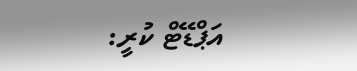އަޕްޑޭޓް ކުރީ: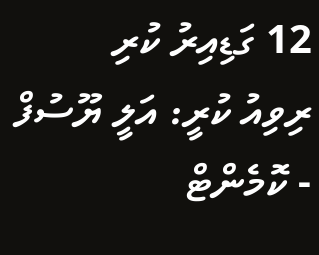12 ގަޑިއިރު ކުރި
ރިވިއު ކުރީ: އަލީ ޔޫސުފް
- ކޮމެންޓް